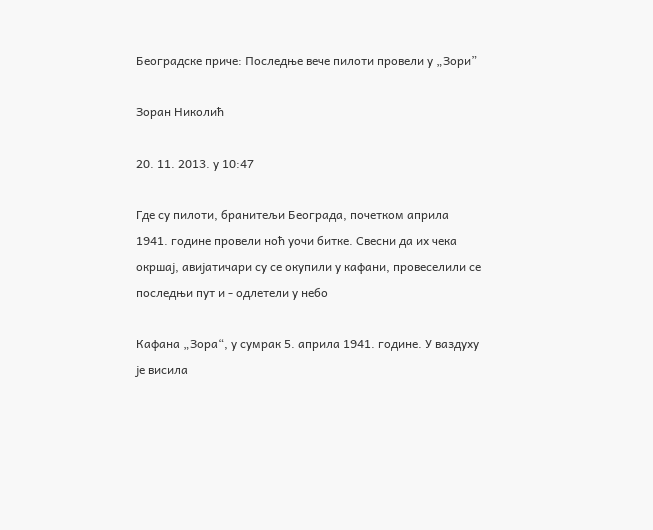Београдске приче: Последње вече пилоти провели у „Зори”

Зоран Николић

20. 11. 2013. у 10:47

Где су пилоти, бранитељи Београда, почетком априла 1941. године провели ноћ уочи битке. Свесни да их чека окршај, авијатичари су се окупили у кафани, провеселили се последњи пут и - одлетели у небо

Кафана „Зора“, у сумрак 5. априла 1941. године. У ваздуху је висила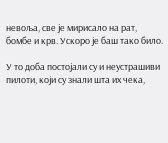невоља, све је мирисало на рат, бомбе и крв. Ускоро је баш тако било.

У то доба постојали су и неустрашиви пилоти, који су знали шта их чека,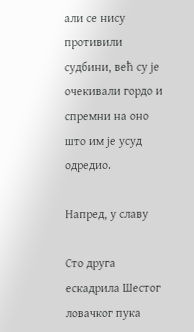али се нису противили судбини, већ су је очекивали гордо и спремни на оно што им је усуд одредио.

Напред, у славу

Сто друга ескадрила Шестог ловачког пука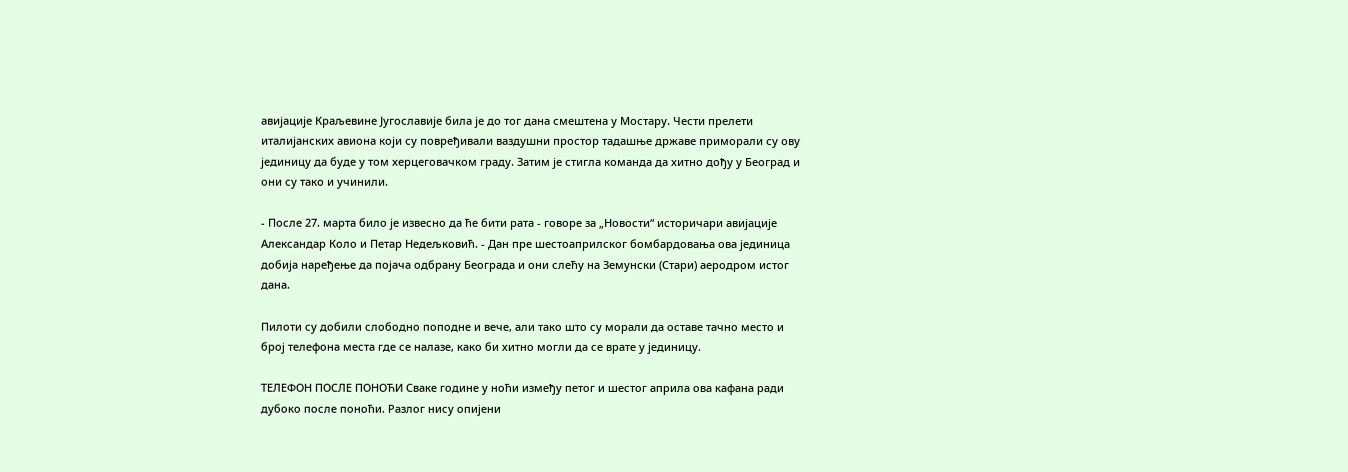авијације Краљевине Југославије била је до тог дана смештена у Мостару. Чести прелети италијанских авиона који су повређивали ваздушни простор тадашње државе приморали су ову јединицу да буде у том херцеговачком граду. Затим је стигла команда да хитно дођу у Београд и они су тако и учинили.

- После 27. марта било је извесно да ће бити рата - говоре за „Новости“ историчари авијације Александар Коло и Петар Недељковић. - Дан пре шестоаприлског бомбардовања ова јединица добија наређење да појача одбрану Београда и они слећу на Земунски (Стари) аеродром истог дана.

Пилоти су добили слободно поподне и вече, али тако што су морали да оставе тачно место и број телефона места где се налазе, како би хитно могли да се врате у јединицу.

ТЕЛЕФОН ПОСЛЕ ПОНОЋИ Сваке године у ноћи између петог и шестог априла ова кафана ради дубоко после поноћи. Разлог нису опијени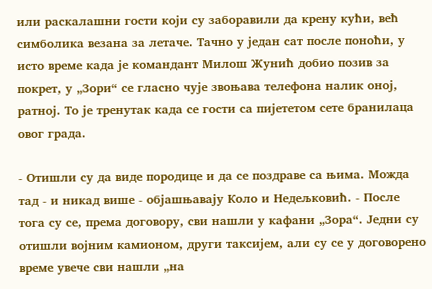или раскалашни гости који су заборавили да крену кући, већ симболика везана за летаче. Тачно у један сат после поноћи, у исто време када је командант Милош Жунић добио позив за покрет, у „Зори“ се гласно чује звоњава телефона налик оној, ратној. То је тренутак када се гости са пијететом сете бранилаца овог града.

- Отишли су да виде породице и да се поздраве са њима. Можда тад - и никад више - објашњавају Коло и Недељковић. - После тога су се, према договору, сви нашли у кафани „Зора“. Једни су отишли војним камионом, други таксијем, али су се у договорено време увече сви нашли „на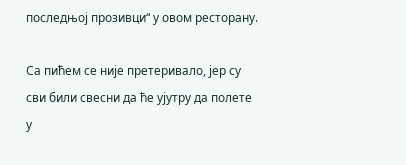последњој прозивци“ у овом ресторану.

Са пићем се није претеривало, јер су сви били свесни да ће ујутру да полете у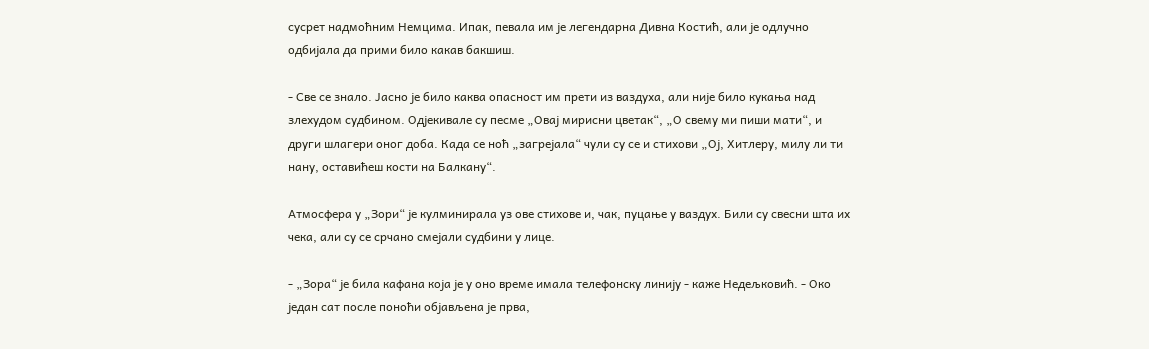сусрет надмоћним Немцима. Ипак, певала им је легендарна Дивна Костић, али је одлучно одбијала да прими било какав бакшиш.

- Све се знало. Јасно је било каква опасност им прети из ваздуха, али није било кукања над злехудом судбином. Одјекивале су песме „Овај мирисни цветак“, „О свему ми пиши мати“, и други шлагери оног доба. Када се ноћ „загрејала“ чули су се и стихови „Ој, Хитлеру, милу ли ти нану, оставићеш кости на Балкану“.

Атмосфера у „Зори“ је кулминирала уз ове стихове и, чак, пуцање у ваздух. Били су свесни шта их чека, али су се срчано смејали судбини у лице.

- „Зора“ је била кафана која је у оно време имала телефонску линију - каже Недељковић. - Око један сат после поноћи објављена је прва,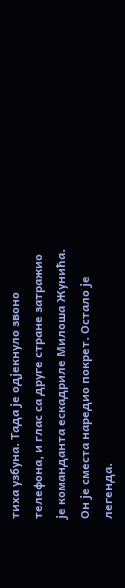тиха узбуна. Тада је одјекнуло звоно телефона, и глас са друге стране затражио је команданта ескадриле Милоша Жунића. Он је сместа наредио покрет. Остало је легенда.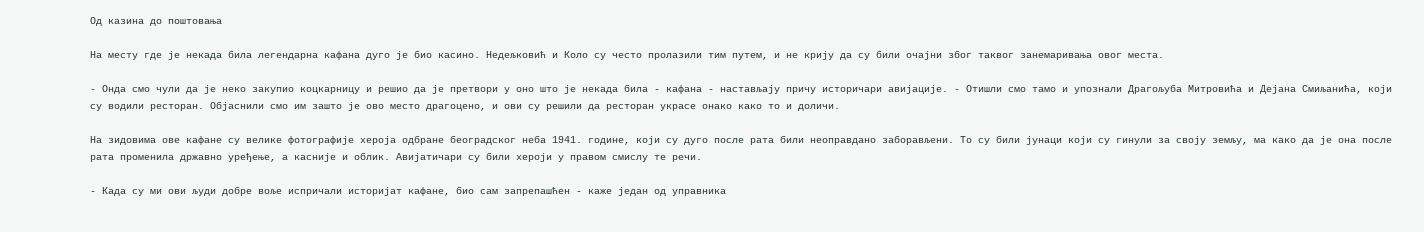Од казина до поштовања

На месту где је некада била легендарна кафана дуго је био касино. Недељковић и Коло су често пролазили тим путем, и не крију да су били очајни због таквог занемаривања овог места.

- Онда смо чули да је неко закупио коцкарницу и решио да је претвори у оно што је некада била - кафана - настављају причу историчари авијације. - Отишли смо тамо и упознали Драгољуба Митровића и Дејана Смиљанића, који су водили ресторан. Објаснили смо им зашто је ово место драгоцено, и ови су решили да ресторан украсе онако како то и доличи.

На зидовима ове кафане су велике фотографије хероја одбране београдског неба 1941. године, који су дуго после рата били неоправдано заборављени. То су били јунаци који су гинули за своју земљу, ма како да је она после рата променила државно уређење, а касније и облик. Авијатичари су били хероји у правом смислу те речи.

- Када су ми ови људи добре воље испричали историјат кафане, био сам запрепашћен - каже један од управника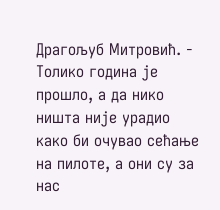Драгољуб Митровић. - Толико година је прошло, а да нико ништа није урадио како би очувао сећање на пилоте, а они су за нас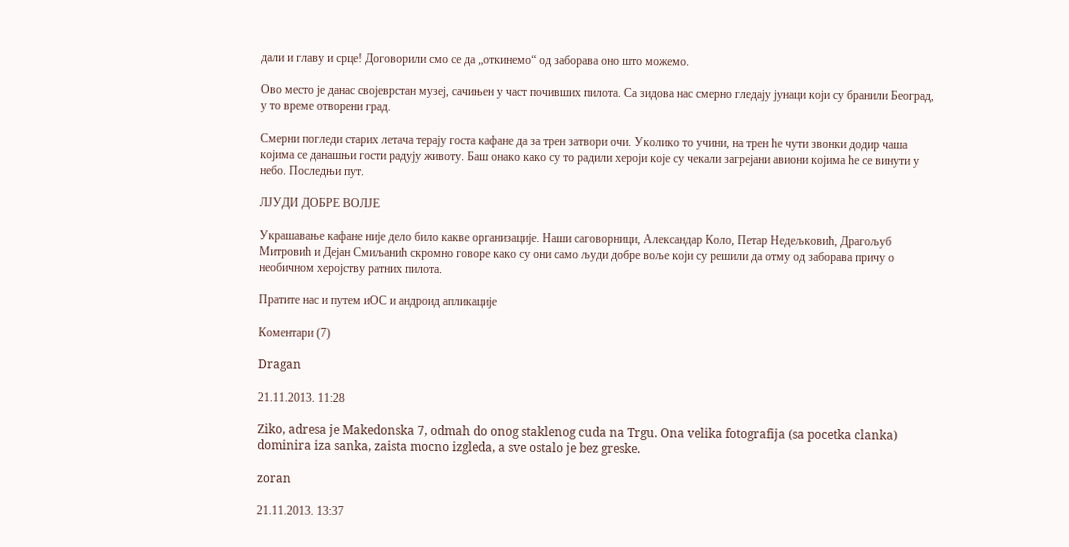дали и главу и срце! Договорили смо се да „откинемо“ од заборава оно што можемо.

Ово место је данас својеврстан музеј, сачињен у част почивших пилота. Са зидова нас смерно гледају јунаци који су бранили Београд, у то време отворени град.

Смерни погледи старих летача терају госта кафане да за трен затвори очи. Уколико то учини, на трен ће чути звонки додир чаша којима се данашњи гости радују животу. Баш онако како су то радили хероји које су чекали загрејани авиони којима ће се винути у небо. Последњи пут.

ЛЈУДИ ДОБРЕ ВОЛЈЕ

Украшавање кафане није дело било какве организације. Наши саговорници, Александар Коло, Петар Недељковић, Драгољуб Митровић и Дејан Смиљанић скромно говоре како су они само људи добре воље који су решили да отму од заборава причу о необичном херојству ратних пилота.

Пратите нас и путем иОС и андроид апликације

Коментари (7)

Dragan

21.11.2013. 11:28

Ziko, adresa je Makedonska 7, odmah do onog staklenog cuda na Trgu. Ona velika fotografija (sa pocetka clanka) dominira iza sanka, zaista mocno izgleda, a sve ostalo je bez greske.

zoran

21.11.2013. 13:37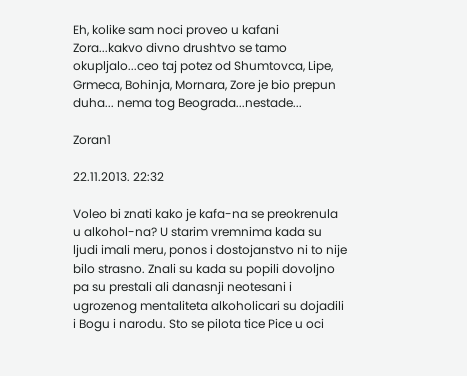Eh, kolike sam noci proveo u kafani Zora...kakvo divno drushtvo se tamo okupljalo...ceo taj potez od Shumtovca, Lipe, Grmeca, Bohinja, Mornara, Zore je bio prepun duha... nema tog Beograda...nestade...

Zoran1

22.11.2013. 22:32

Voleo bi znati kako je kafa-na se preokrenula u alkohol-na? U starim vremnima kada su ljudi imali meru, ponos i dostojanstvo ni to nije bilo strasno. Znali su kada su popili dovoljno pa su prestali ali danasnji neotesani i ugrozenog mentaliteta alkoholicari su dojadili i Bogu i narodu. Sto se pilota tice Pice u oci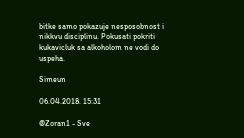bitke samo pokazuje nesposobnost i nikkvu disciplinu. Pokusati pokriti kukavicluk sa alkoholom ne vodi do uspeha.

Simeun

06.04.2018. 15:31

@Zoran1 - Sve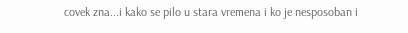covek zna...i kako se pilo u stara vremena i ko je nesposoban i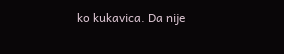ko kukavica. Da nije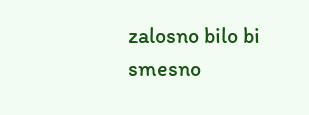zalosno bilo bi smesno